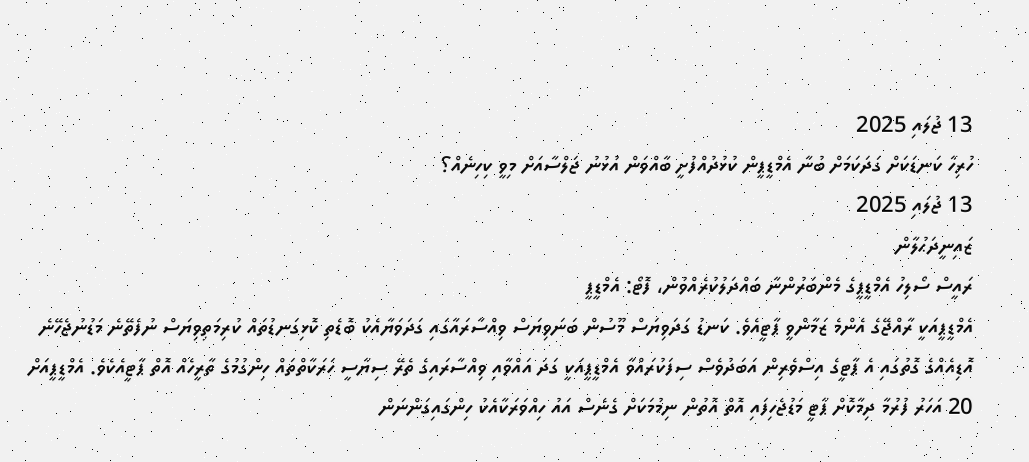13 ޖުލައި 2025
ހުރިހާ ކަނޑަކަށް ގަދަކަމަށް ބުނާ އެމްޑީޕީން ކުޅުދުއްފުށީ ބާއްވަން އުޅުނު ޖަލްސާއަށް މިވީ ކިހިނެއް؟
13 ޖުލައި 2025
ޒައިނީދަޙުލާން
ރައީސް ސޯލިހު އެމްޑީޕީގެ މެންބަރުންނާ ބައްދަލުކުރެއްވުން، ފޮޓޯ: އެމްޑީޕީ
އެމްޑީޕީއަކީ ރާއްޖޭގެ އެންމެ ޒަމާންވީ ޕާޓީއެވެ. ކަނޑު ގަދަވިޔަސް މޫސުން ބަނަވިޔަސް ވިއްސާރައާގައި ގަދަވަޔާއެކު ބޮޑެތި ކޮޅިގަނޑުތައް ކުރިމަތިވިޔަސް ނުފެތޭނެ މަޑުނުޖެހޭނެ އޮޑިއެއްގެ ގޮތުގައި އެ ޕާޓީގެ އިސްވެރިން އަބަދުވެސް ސިފަކުރައްވާ އެމްޑީޕީއަކީ ގަދަ އައްވާއި ވިއްސާރައިގެ ތެރޭ ސިޔާސީ ހަރަކާތްތައް ހިންގުމުގެ ތާރީހެއް އޮތް ޕާޓީއެކެވެ. އެމްޑީޕީއަށް 20 އަހަރު ފުރުމާ ދިމާކޮށް ޕާޓީ މަޑުޖެހިފައި އޮތް އޮތުން ނިމުމަކަށް ގެނެސް އައު ހިއްވަރަކާއެކު ހިންގައިގަންނަން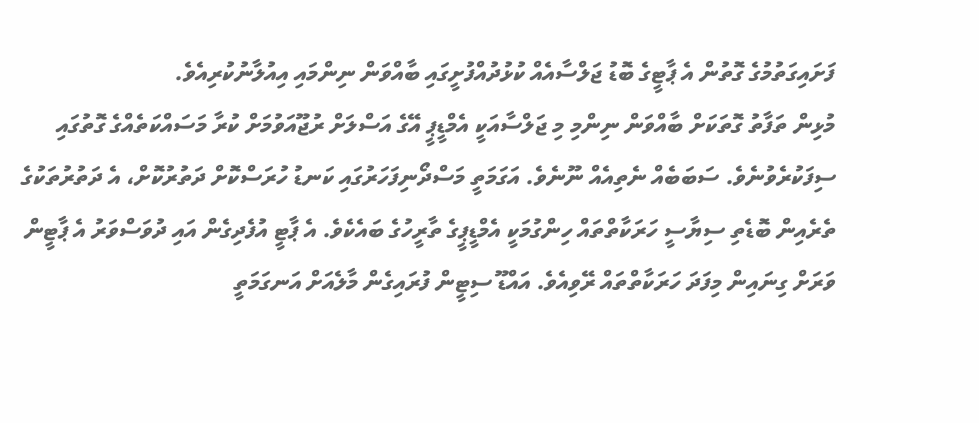ފަށައިގަތުމުގެ ގޮތުން އެ ޕާޓީގެ ބޮޑު ޖަލްސާއެއް ކުޅުދުއްފުށީގައި ބާއްވަން ނިންމައި އިއުލާނުކުރިއެވެ.
މުޅިން ތަފާތު ގޮތަކަށް ބާއްވަން ނިންމި މި ޖަލްސާއަކީ އެމްޑީޕީ އޭގެ އަސްލަށް ރުޖޫއަވުމަށް ކުރާ މަސައްކަތެއްގެ ގޮތުގައި ސިފަކުރެވުނެވެ. ސަބަބެއް ނެތިއެއް ނޫނެވެ. އަގަމަތީ މަސްދޯނިފަހަރުގައި ކަނޑު ހުރަސްކޮށް ދަތުރުކޮށް، އެ ދަތުރުތަކުގެ ތެރެއިން ބޮޑެތި ސިޔާސީ ހަރަކާތްތައް ހިންގުމަކީ އެމްޑީޕީގެ ތާރީހުގެ ބައެކެވެ. އެ ޕާޓީ އުފެދިގެން އައި ދުވަސްވަރު އެ ޕާޓީން ވަރަށް ގިނައިން މިފަދަ ހަރަކާތްތައް ރޭވިއެވެ. އައްޑޫ ސިޓީން ފުރައިގެން މާލެއަށް އަނގަމަތީ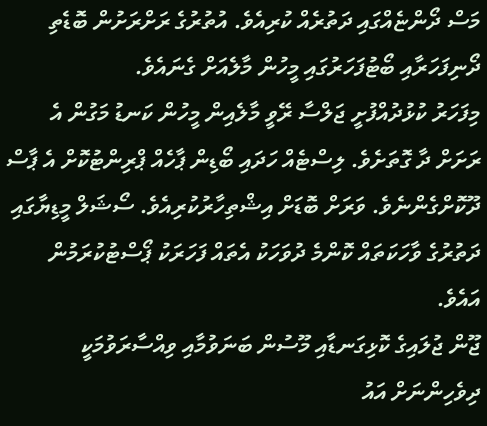މަސް ދޯންޏެއްގައި ދަތުރެއް ކުރިއެވެ. އުތުރުގެ ރަށްރަށުން ބޮޑެތި ދޯނިފަހަރާއި ބޯޓުފަހަރުގައި މީހުން މާލެއަށް ގެނައެވެ.
މިފަހަރު ކުޅުދުއްފުށީ ޖަލްސާ ރޭވީ މާލެއިން މީހުން ކަނޑު މަގުން އެ ރަށަށް ދާ ގޮތަށެވެ. ލިސްޓެއް ހަދައި ބޯޑިން ޕާހެއް ޕްރިންޓުކޮށް އެ ޕާސް ދޫކޮށްގެންނެވެ. ވަރަށް ބޮޑަށް އިޝްތިހާރުކުރިއެވެ. ސޯޝަލް މީޑިޔާގައި ދަތުރުގެ ވާހަކަތައް ކޮންމެ ދުވަހަކު އެތައް ފަހަރަކު ޕޯސްޓުކުރަމުން އައެވެ.
ޖޫން ޖުލައިގެ ކޮޅިގަނޑާއި މޫސުން ބަނަވުމާއި ވިއްސާރަވުމަކީ ދިވެހިންނަށް އައު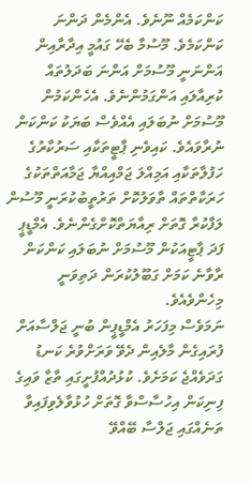ކަންކަމެއް ނޫނެވެ. އެންމެން ދަންނަ ކަންކަމެވެ. މޫސުމާ ބެހޭ ގައުމީ އިދާރާއިން އަންނަނީ މޫސުމަށް އަންނަ ބަދަލުތައް ކުރިއާލައި އަންގަމުންނެވެ. އެހެންކަމުން މޫސުމަށް ނުބަލައި އެއްވެސް ބަޔަކު ކަންކަން ނުރާވައެވެ. ކައިވެނި ޕާޓީތަކާއި ސަރުކާރުގެ ހަފުލާތަކާއި އަމިއްލަ ޖަމްއިއްޔާ ޖަމާއަތްތަކުގެ ހަރަކާތްތައް ތާވަލުކޮށް ތަރުތީބުކުރަނީ މޫސުން ލަފާކުރާ ގޮތަށް ރިއާޔަތްކޮށްގެންނެވެ. އެމްޑީޕީ ފަދަ ޕާޓީއަކުން މޫސުމަށް ނުބަލައި ކަންކަން ރާވާނެ ކަމަށް ގަބޫލުކުރަން ދަތިވަނީ މިހެންވެއެވެ.
ނަމަވެސް މިފަހަރު އެމްޑީޕީން ބުނީ ޖަލްސާއަށް ފުރައިގެން މާލެއިން ދެވޭ ވަރަށްވުރެ ކަނޑު ގަދަވެއްޖެ ކަމަށެވެ. ކުޅުދުއްފުށީގައި ތާޒާ ވައިގެ ފިނިކަން އިހުސާސްވާ ގޮތަށް ހުޅުވާލެވިފައިވާ ތަނެއްގައި ޖަލްސާ ބޭއްވޭ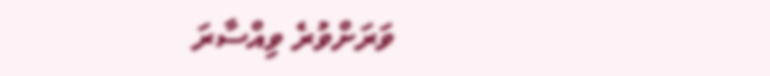ވަރަށްވުރެ ވިއްސާރަ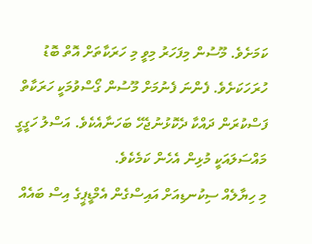ކަމަށެވެ. މޫސުން މިފަހަރު މިވީ މި ހަރަކާތަށް އޮތް ބޮޑު ހުރަހަކަށެވެ. ފެންނަ ފެނުމަށް މޫސުން ގޯސްވުމަކީ ހަރަކާތް ފަސްކުރަން ދައްކާ ދެކޮޅުނުޖެހޭ ބަހަނާއެކެވެ. އަސްލު ހަގީގީ މައްސަލައަކީ މުޅިން އެހެން ކަމެކެވެ.
މި ހިޔާލެއް ސިކުނޑިއަށް އައިސްގެން އެމްޑީޕީގެ އިސް ބައެއް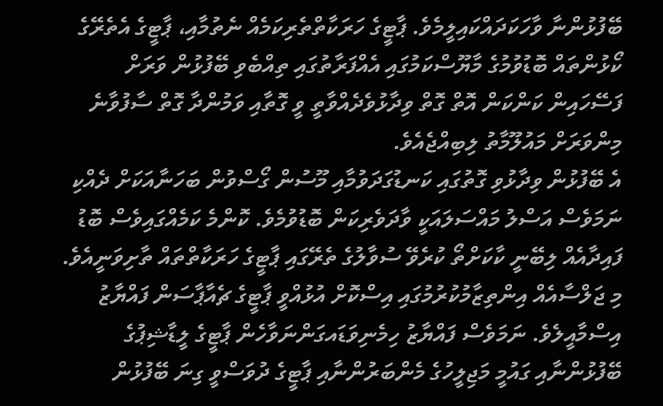ބޭފުޅުންނާ ވާހަކަދައްކައިލީމެވެ. ޕާޓީގެ ހަރަކާތްތެރިކަމެއް ނެތުމާއި، ޕާޓީގެ އެތެރޭގެ ކޯޅުންތައް ބޮޑުވުމުގެ މާޔޫސްކަމުގައި އެއްފަރާތުގައި ތިއްބެވި ބޭފުޅުން ވަރަށް ފަސޭހައިން ކަންކަން އޮތް ގޮތް ވިދާޅުވެދެއްވާތީ ވީ ގޮތާއި ވަމުންދާ ގޮތް ސާފުވާނެ މިންވަރަށް މައުލޫމާތު ލިބިއްޖެއެވެ.
އެ ބޭފުޅުން ވިދާޅުވި ގޮތުގައި ކަނޑުގަދަވުމާއި މޫސުން ގޯސްވުން ބަހަނާއަކަށް ދެއްކި ނަމަވެސް އަސްލު މައްސަލައަކީ ވާދަވެރިކަން ބޮޑުވުމެވެ. ކޮންމެ ކަމެއްގައިވެސް ބޮޑު ފައިދާއެއް ލިބޭނީ ކާކަށްތޯ ކުރެވޭ ސުވާލުގެ ތެރޭގައި ޕާޓީގެ ހަރަކާތްތައް ތާށިވަނީއެވެ. މި ޖަލްސާއެއް އިންތިޒާމުކުރުމުގައި އިސްކޮށް އުޅުއްވީ ޕާޓީގެ ޗެއާޕާސަން ފައްޔާޒު އިސްމާއީލެވެ. ނަމަވެސް ފައްޔާޒު ހިމެނިވަޑައގަންނަވާހެން ޕާޓީގެ ލީޑާޝިޕުގެ ބޭފުޅުންނާއި ގައުމީ މަޖިލީހުގެ މެންބަރުންނާއި ޕާޓީގެ ދުވަސްވީ ގިނަ ބޭފުޅުން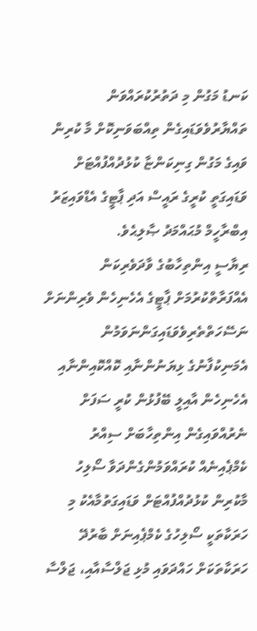ކަނޑު މަގުން މި ދަތުރުކުރައްވަން ތައްޔާރުވެވަޑައިގެން ތިއްބަވަނިކޮށް މާ ކުރިން ވައިގެ މަގުން ގިނިކަންޏާ ކުޅުދުއްފުއްޓަށް ވަޑައިގަތީ ކުރީގެ ރައީސް އަދި ޕާޓީގެ އެޑްވައިޒަރު އިބްރާހީމް މުޙައްމަދު ޞާލިޙެވެ.
ރިޔާސީ އިންތިހާބުގެ ވާދަވެރިކަން އެއްފަރާތްކުރުމަށް ޕާޓީގެ އެހެނިހެން ވެރިންނަށް ނަސޭހަތްތެރިވެވަޑައިގަންނަވަމުން އެމަނިކުފާނުގެ ޅިޔަނުންނާއި ކޮއްކޮއިންނާއި އެހެނިހެން އާއިލީ ބޭފުޅުން ކުރީ ސަފަށް ނެރުއްވައިގެން އިންތިހާބަށް ސިއްރު ކެމްޕެއިނެއް ކުރައްވަމުންގެންދަވާ ސޯލިހު މާކުރިން ކުޅުދުއްފުއްޓަށް ވަޑައިގަތުމާއެކު މި ހަރަކާތަކީ ސޯލިހުގެ ކެމްޕެއިނަށް ބާރުދޭ ހަރަކާތަކަށް ހައްދަވައި މުޅި ޖަލްސާއާއި، ޖަލްސާ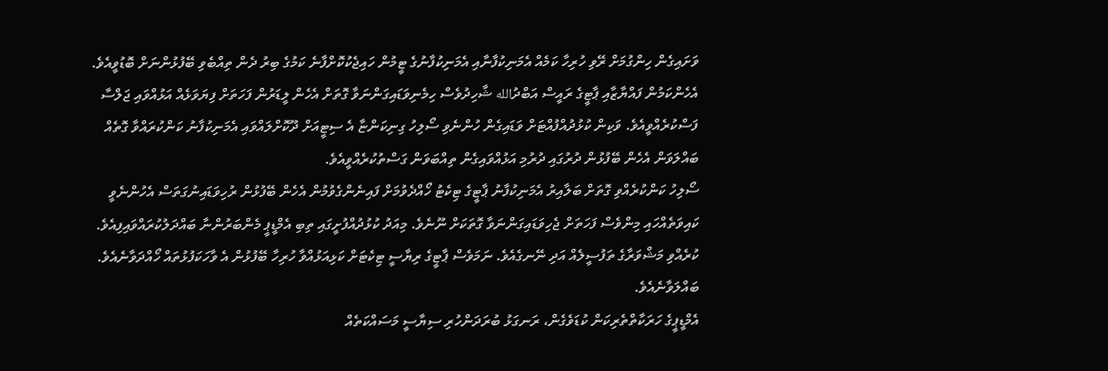ވަށައިގެން ހިންގުމަށް ރޭވި ހުރިހާ ކަމެއް އެމަނިކުފާނާއި އެމަނިކުފާނުގެ ޓީމުން ހައިޖެކުކޮށްފާނެ ކަމުގެ ބިރު ދެން ތިއްބެވި ބޭފުޅުންނަށް ބޮޑުވީއެވެ.
އެހެންކަމުން ފައްޔާޒާއި ޕާޓީގެ ރައީސް އަބްދުالله ޝާހިދުވެސް ހިމެނިވަޑައިގަންނަވާ ގޮތަށް އެހެން ލީޑަރުން ފަހަތަށް ފިޔަވަޅެއް އަޅުއްވައި ޖަލްސާ ފަސްކުރެއްވީއެވެ. ވަކިން ކުޅުދުއްފުއްޓަށް ވަޑައިގެން ހުންނެވި ސޯލިހު ގިނިކަންޏާ އެ ސިޓީއަށް ދޫކޮށްލައްވައި އެމަނިކުފާނު ކަންކުރައްވާ ގޮތެއް ބައްލަވަން އެހެން ބޭފުޅުން ދުރުގައި ދުރުމި އަޅުއްވައިގެން ތިއްބަވަން ގަސްތުކުރެއްވީއެވެ.
ސޯލިހު ކަންކުރެއްވި ގޮތަށް ބަލާއިރު އެމަނިކުފާނު ޕާޓީގެ ޓިކެޓު ހޯއްދެވުމަށް ފައިނެންގެވުމުން އެހެން ބޭފުޅުން ރުހިވަޑައިނުގަތަސް އެހުންނެވީ ކައިވަތެއްހައި މިންވެސް ފަހަތަށް ޖެހިވަޑައިގަންނަވާ ގޮތަކަށް ނޫނެވެ. މިއަދު ކުޅުދުއްފުށީގައި ތިބި އެމްޑީޕީ މެންބަރުންނާ ބައްދަލުކުރައްވައިފިއެވެ. ކުރެއްވި މަޝްވަރާގެ ތަފުސީލެއް އަދި ނޭނގެއެވެ. ނަމަވެސް ޕާޓީގެ ރިޔާސީ ޓިކެޓަށް ކަޅިއަޅުއްވާ ހުރިހާ ބޭފުޅުން އެ ވާހަކަފުޅުތައް ހޯއްދަވާނެއެވެ. ބައްލަވާނެއެވެ.
އެމްޑީޕީގެ ހަރަކާތްތެރިކަން ކުޑަވެގެން، ރަނގަޅު ބުރަދަންހުރި ސިޔާސީ މަސައްކަތެއް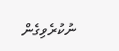ނުކުރެވިގެން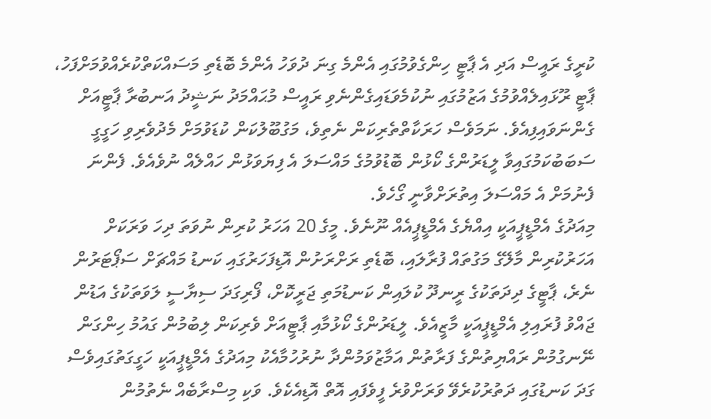ކުރީގެ ރައީސް އަދި އެ ޕާޓީ ހިންގެވުމުގައި އެންމެ ގިނަ ދުވަހު އެންމެ ބޮޑެތި މަސައްކަތްކުރެއްވުމަށްފަހު، ޕާޓީ ރޫޅައިލެއްވުމުގެ އަޒުމުގައި ނުކުމެވަޑައިގެންނެވި ރައީސް މުޙައްމަދު ނަޝީދު އަނބުރާ ޕާޓީއަށް ގެންނަވައިފިއެވެ. ނަމަވެސް ހަރަކާތްތެރިކަން ނެތިވެ، މަގުބޫލުކަން ކުޑަވުމަށް މެދުވެރިވި ހަގީގީ ސަބަބުކަމުގައިވާ ލީޑަރުންގެ ކޯޅުން ބޮޑުވުމުގެ މައްސަލަ އެ ފިޔަވަޅުން ހައްލެއް ނުވެއެވެ. ފެންނަ ފެނުމަށް އެ މައްސަލަ އިތުރަށްވާނީ ގޯހެވެ.
މިއަދުގެ އެމްޑީޕީއަކީ އިއްޔެގެ އެމްޑީޕީއެއް ނޫނެވެ. މީގެ 20 އަހަރު ކުރިން ނުވަތަ ދިހަ ވަރަކަށް އަހަރުކުރިން މާލޭގެ މަގުތައް ފުރާލައި، ބޮޑެތި ރަށްރަށުން އޮޑިފަހަރުގައި ކަނޑު މައްޗަށް ސަޕޯޓަރުން ނެރެ، ޕާޓީގެ ދިދަތަކުގެ ރީނދޫ ކުލައިން ކަނޑުމަތި ޖަރީކޮށް، ފޯރިގަދަ ސިޔާސީ ލަވަތަކުގެ އަޑުން ޖައްވު ފުރައިލި އެމްޑީޕީއަކީ މާޒީއެވެ. ލީޑަރުންގެ ކޯޅުމާއި ޕާޓީއަށް ވެރިކަން ލިބުމުން ގައުމު ހިންގަން ނޭނގުމުން ރައްޔިތުންގެ ފަރާތުން އަމާޒުވަމުންދާ ނުރުހުމާއެކު މިއަދުގެ އެމްޑީޕީއަކީ ހަގީގަތުގައިވެސް ގަދަ ކަނޑުގައި ދަތުރުކުރެވޭ ވަރަށްވުރެ ފީވެފައި އޮތް އޮޑިއެކެވެ. ވަކި މިސްރާބެއް ނެތުމުން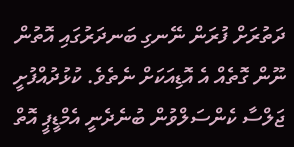ދަތުރަށް ފުރަން ނޭނގި ބަނދަރުގައި އޮތުން ނޫން ގޮތެއް އެ އޮޑިއަކަށް ނެތެވެ. ކުޅުދުއްފުށީ ޖަލްސާ ކެންސަލްވުން ބުނެދެނީ އެމްޑީޕީ އޮތް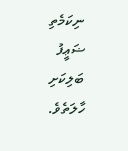ނިކަމެތި ޟަޢީފު ބަލިކަށި ހާލަތެވެ.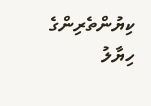ކިޔުންތެރިންގެ ހިޔާލު